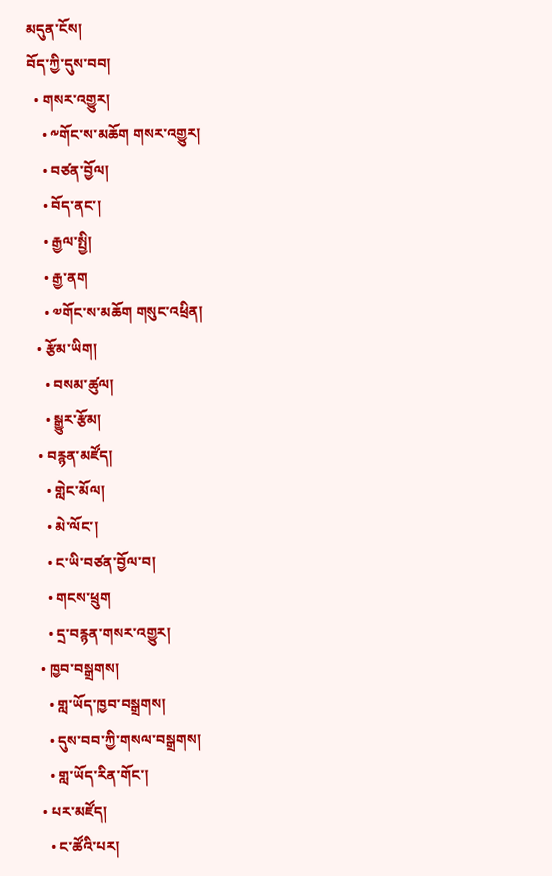མདུན་ངོས།
བོད་ཀྱི་དུས་བབ།
  • གསར་འགྱུར།
    • ༸གོང་ས་མཆོག གསར་འགྱུར།
    • བཙན་བྱོལ།
    • བོད་ནང་།
    • རྒྱལ་སྤྱི།
    • རྒྱ་ནག
    • ༧གོང་ས་མཆོག གསུང་འཕྲིན།
  • རྩོམ་ཡིག།
    • བསམ་ཚུལ།
    • སྒྱུར་རྩོམ།
  • བརྙན་མཛོད།
    • གླེང་མོལ།
    • མེ་ལོང་།
    • ང་ཡི་བཙན་བྱོལ་བ།
    • གངས་ཕྲུག
    • དྲ་བརྙན་གསར་འགྱུར།
  • ཁྱབ་བསྒྲགས།
    • གླ་ཡོད་ཁྱབ་བསྒྲགས།
    • དུས་བབ་ཀྱི་གསལ་བསྒྲགས།
    • གླ་ཡོད་རིན་གོང་།
  • པར་མཛོད།
    • ང་ཚོའི་པར།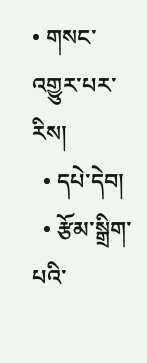• གསང་འགྱུར་པར་རིས།
  • དཔེ་དེབ།
  • རྩོམ་སྒྲིག་པའི་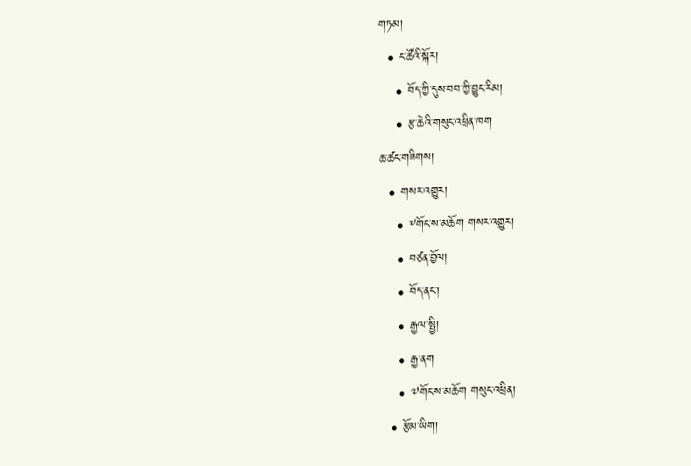གཏམ།
  • ང་ཚོའི་སྐོར།
    • བོད་ཀྱི་དུས་བབ་ཀྱི་བྱུང་རིམ།
    • རྩ་ཆེའི་གསུང་འཕྲིན་ཁག
ཆ་ཚང་གཟིགས།
  • གསར་འགྱུར།
    • ༸གོང་ས་མཆོག གསར་འགྱུར།
    • བཙན་བྱོལ།
    • བོད་ནང་།
    • རྒྱལ་སྤྱི།
    • རྒྱ་ནག
    • ༧གོང་ས་མཆོག གསུང་འཕྲིན།
  • རྩོམ་ཡིག།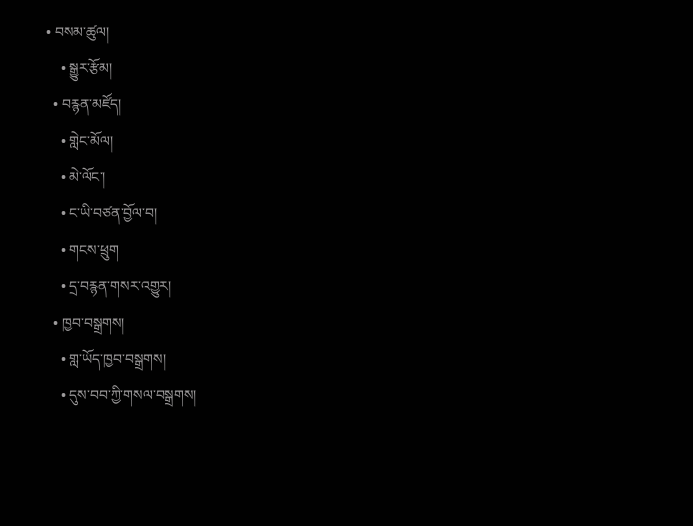• བསམ་ཚུལ།
    • སྒྱུར་རྩོམ།
  • བརྙན་མཛོད།
    • གླེང་མོལ།
    • མེ་ལོང་།
    • ང་ཡི་བཙན་བྱོལ་བ།
    • གངས་ཕྲུག
    • དྲ་བརྙན་གསར་འགྱུར།
  • ཁྱབ་བསྒྲགས།
    • གླ་ཡོད་ཁྱབ་བསྒྲགས།
    • དུས་བབ་ཀྱི་གསལ་བསྒྲགས།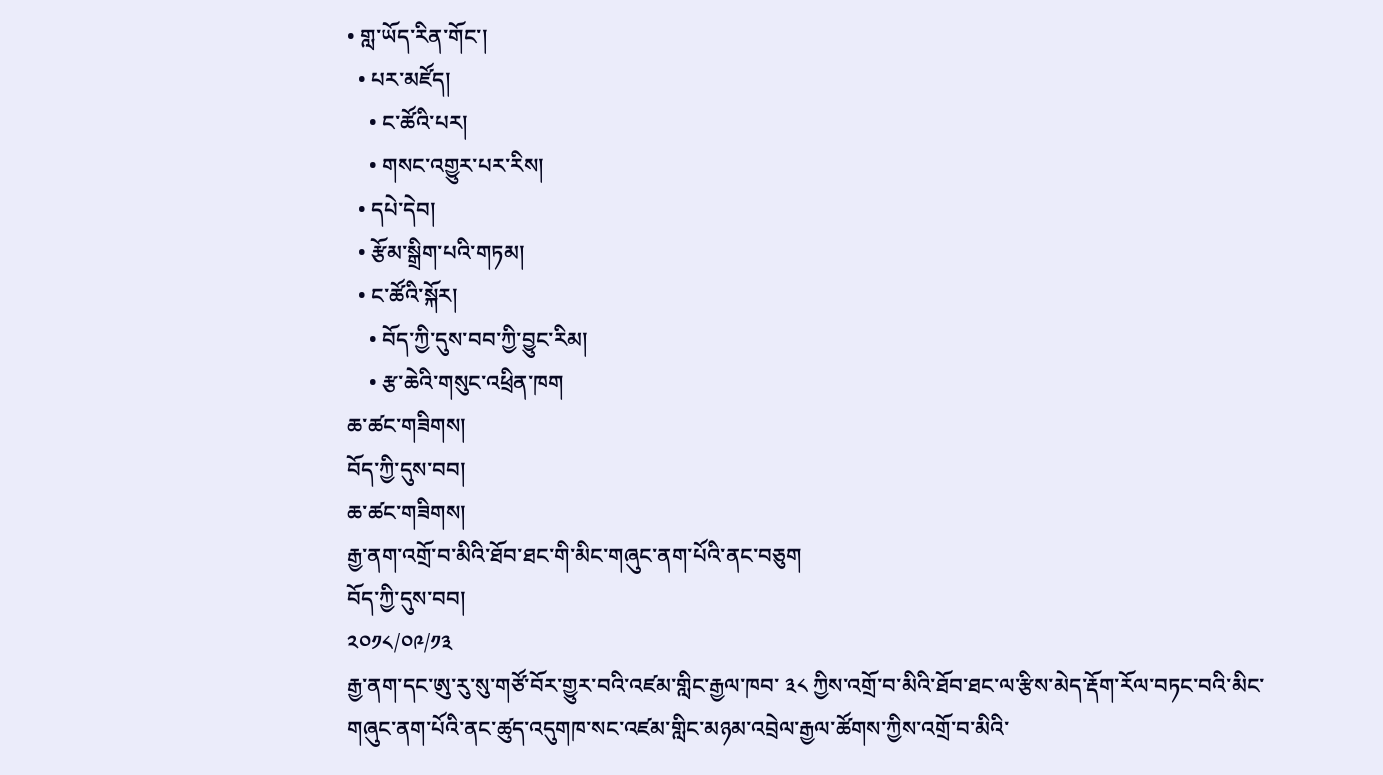• གླ་ཡོད་རིན་གོང་།
  • པར་མཛོད།
    • ང་ཚོའི་པར།
    • གསང་འགྱུར་པར་རིས།
  • དཔེ་དེབ།
  • རྩོམ་སྒྲིག་པའི་གཏམ།
  • ང་ཚོའི་སྐོར།
    • བོད་ཀྱི་དུས་བབ་ཀྱི་བྱུང་རིམ།
    • རྩ་ཆེའི་གསུང་འཕྲིན་ཁག
ཆ་ཚང་གཟིགས།
བོད་ཀྱི་དུས་བབ།
ཆ་ཚང་གཟིགས།
རྒྱ་ནག་འགྲོ་བ་མིའི་ཐོབ་ཐང་གི་མིང་གཞུང་ནག་པོའི་ནང་བཅུག
བོད་ཀྱི་དུས་བབ།
༢༠༡༨/༠༩/༡༣
རྒྱ་ནག་དང་ཨུ་རུ་སུ་གཙོ་བོར་གྱུར་བའི་འཛམ་གླིང་རྒྱལ་ཁབ་ ༣༨ ཀྱིས་འགྲོ་བ་མིའི་ཐོབ་ཐང་ལ་རྩིས་མེད་རྡོག་རོལ་བཏང་བའི་མིང་གཞུང་ནག་པོའི་ནང་ཚུད་འདུགཁ་སང་འཛམ་གླིང་མཉམ་འབྲེལ་རྒྱལ་ཚོགས་ཀྱིས་འགྲོ་བ་མིའི་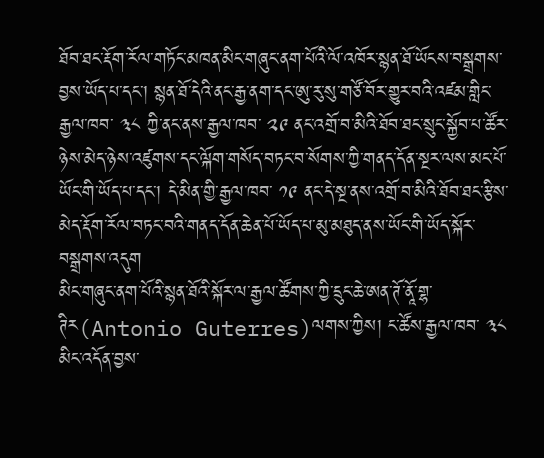ཐོབ་ཐང་རྡོག་རོལ་གཏོང་མཁན་མིང་གཞུང་ནག་པོའི་ལོ་འཁོར་སྙན་ཐོ་ཡོངས་བསྒྲགས་བྱས་ཡོད་པ་དང་། སྙན་ཐོ་དེའི་ནང་རྒྱ་ནག་དང་ཨུ་རུ་སུ་གཙོ་བོར་གྱུར་བའི་འཛམ་གླིང་རྒྱལ་ཁབ་ ༣༨ ཀྱི་ནང་ནས་རྒྱལ་ཁབ་ ༢༩ ནང་འགྲོ་བ་མིའི་ཐོབ་ཐང་སྲུང་སྐྱོབ་པ་ཚོར་ཉེས་མེད་ཉེས་འཛུགས་དང་ལྐོག་གསོད་བཏང་བ་སོགས་ཀྱི་གནད་དོན་སྔར་ལས་མང་པོ་ཡོང་གི་ཡོད་པ་དང་། དེ་མིན་གྱི་རྒྱལ་ཁབ་ ༡༩ ནང་དེ་སྔ་ནས་འགྲོ་བ་མིའི་ཐོབ་ཐང་རྩིས་མེད་རྡོག་རོལ་བཏང་བའི་གནད་དོན་ཆེན་པོ་ཡོད་པ་མུ་མཐུད་ནས་ཡོང་གི་ཡོད་སྐོར་བསྒྲགས་འདུག
མིང་གཞུང་ནག་པོའི་སྙན་ཐོའི་སྐོར་ལ་རྒྱལ་ཚོགས་ཀྱི་དྲུང་ཆེ་ཨན་ཊོ་ནཱོ་གྷ་ཊིར(Antonio Guterres)ལགས་ཀྱིས། ང་ཚོས་རྒྱལ་ཁབ་ ༣༨ མིང་འདོན་བྱས་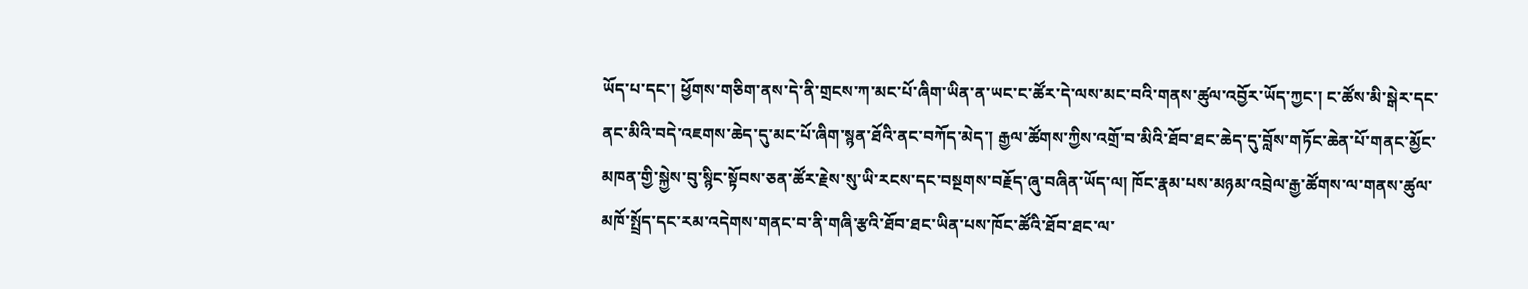ཡོད་པ་དང་། ཕྱོགས་གཅིག་ནས་དེ་ནི་གྲངས་ཀ་མང་པོ་ཞིག་ཡིན་ན་ཡང་ང་ཚོར་དེ་ལས་མང་བའི་གནས་ཚུལ་འབྱོར་ཡོད་ཀྱང་། ང་ཚོས་མི་སྒེར་དང་ནང་མིའི་བདེ་འཇགས་ཆེད་དུ་མང་པོ་ཞིག་སྙན་ཐོའི་ནང་བཀོད་མེད་། རྒྱལ་ཚོགས་ཀྱིས་འགྲོ་བ་མིའི་ཐོབ་ཐང་ཆེད་དུ་བློས་གཏོང་ཆེན་པོ་གནང་མྱོང་མཁན་གྱི་སྐྱེས་བུ་སྙིང་སྟོབས་ཅན་ཚོར་རྗེས་སུ་ཡི་རངས་དང་བསྔགས་བརྗོད་ཞུ་བཞིན་ཡོད་ལ། ཁོང་རྣམ་པས་མཉམ་འབྲེལ་རྒྱ་ཚོགས་ལ་གནས་ཚུལ་མཁོ་སྤྲོད་དང་རམ་འདེགས་གནང་བ་ནི་གཞི་རྩའི་ཐོབ་ཐང་ཡིན་པས་ཁོང་ཚོའི་ཐོབ་ཐང་ལ་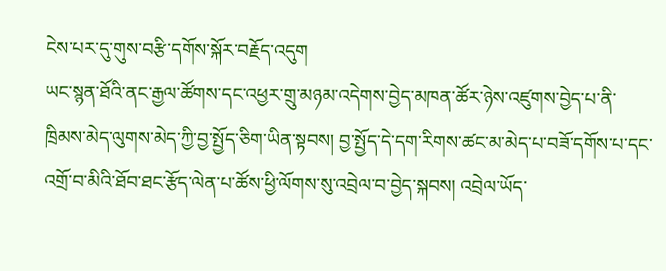ངེས་པར་དུ་གུས་བརྩི་དགོས་སྐོར་བརྗོད་འདུག
ཡང་སྙན་ཐོའི་ནང་རྒྱལ་ཚོགས་དང་འཕྱར་གྲུ་མཉམ་འདེགས་བྱེད་མཁན་ཚོར་ཉེས་འཛུགས་བྱེད་པ་ནི་ཁྲིམས་མེད་ལུགས་མེད་ཀྱི་བྱ་སྤྱོད་ཅིག་ཡིན་སྟབས། བྱ་སྤྱོད་དེ་དག་རིགས་ཚང་མ་མེད་པ་བཟོ་དགོས་པ་དང་འགྲོ་བ་མིའི་ཐོབ་ཐང་རྩོད་ལེན་པ་ཚོས་ཕྱི་ལོགས་སུ་འབྲེལ་བ་བྱེད་སྐབས། འབྲེལ་ཡོད་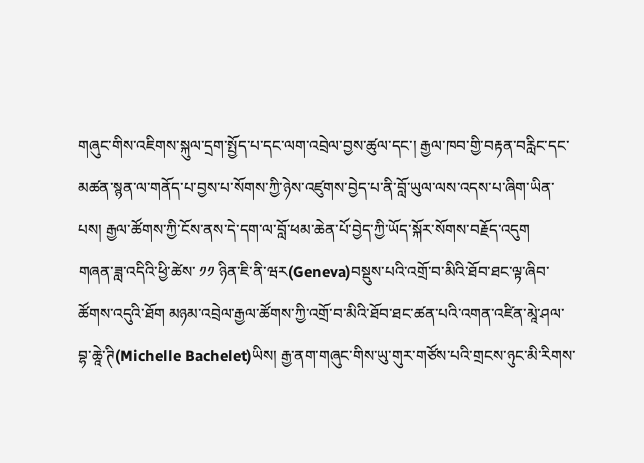གཞུང་གིས་འཇིགས་སྐུལ་དྲག་སྤྱོད་པ་དང་ལག་འབྲེལ་བྱས་ཚུལ་དང་། རྒྱལ་ཁབ་གྱི་བརྟན་བརླིང་དང་མཚན་སྙན་ལ་གནོད་པ་བྱས་པ་སོགས་ཀྱི་ཉེས་འཛུགས་བྱེད་པ་ནི་བློ་ཡུལ་ལས་འདས་པ་ཞིག་ཡིན་པས། རྒྱལ་ཚོགས་ཀྱི་ངོས་ནས་དེ་དག་ལ་བློ་ཕམ་ཆེན་པོ་བྱེད་ཀྱི་ཡོད་སྐོར་སོགས་བརྗོད་འདུག
གཞན་ཟླ་འདིའི་ཕྱི་ཚེས་ ༡༡ ཉིན་ཇི་ནི་ཝར(Geneva)བསྡུས་པའི་འགྲོ་བ་མིའི་ཐོབ་ཐང་ལྟ་ཞིབ་ཚོགས་འདུའི་ཐོག མཉམ་འབྲེལ་རྒྱལ་ཚོགས་ཀྱི་འགྲོ་བ་མིའི་ཐོབ་ཐང་ཚན་པའི་འགན་འཛིན་མཱེ་ཤལ་བྷ་ཆཱེ་ཊི(Michelle Bachelet)ཡིས། རྒྱ་ནག་གཞུང་གིས་ཡུ་གུར་གཙོས་པའི་གྲངས་ཉུང་མི་རིགས་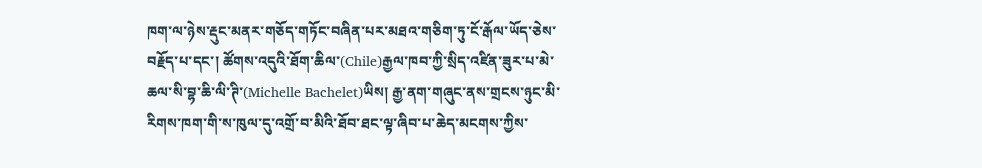ཁག་ལ་ཉེས་རྡུང་མནར་གཅོད་གཏོང་བཞིན་པར་མཐའ་གཅིག་ཏུ་ངོ་རྒོལ་ཡོད་ཅེས་བརྗོད་པ་དང་། ཚོགས་འདུའི་ཐོག་ཆིལ་(Chile)རྒྱལ་ཁབ་ཀྱི་སྲིད་འཛིན་ཟུར་པ་མེ་ཆལ་སི་བྷ་ཆི་ལི་ཊི་(Michelle Bachelet)ཡིས། རྒྱ་ནག་གཞུང་ནས་གྲངས་ཉུང་མི་རིགས་ཁག་གི་ས་ཁུལ་དུ་འགྲོ་བ་མིའི་ཐོབ་ཐང་ལྟ་ཞིབ་པ་ཆེད་མངགས་ཀྱིས་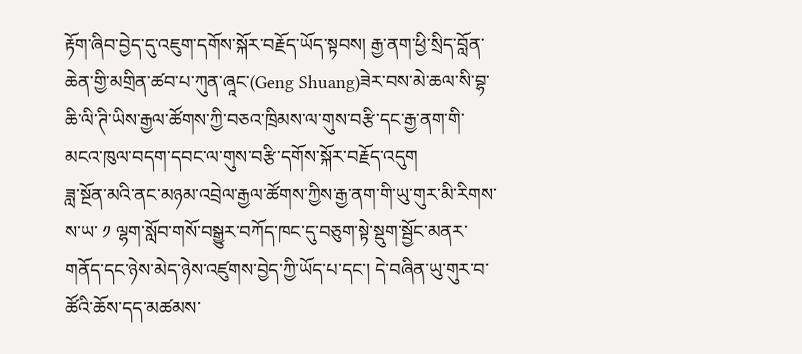རྟོག་ཞིབ་བྱེད་དུ་འཇུག་དགོས་སྐོར་བརྗོད་ཡོད་སྟབས། རྒྱ་ནག་ཕྱི་སྲིད་བློན་ཆེན་གྱི་མགྲིན་ཚབ་པ་ཀུན་ཞཱང་(Geng Shuang)ཟེར་བས་མེ་ཆལ་སི་བྷ་ཆི་ལི་ཊི་ཡིས་རྒྱལ་ཚོགས་ཀྱི་བཅའ་ཁྲིམས་ལ་གུས་བརྩི་དང་རྒྱ་ནག་གི་མངའ་ཁུལ་བདག་དབང་ལ་གུས་བརྩི་དགོས་སྐོར་བརྗོད་འདུག
ཟླ་སྔོན་མའི་ནང་མཉམ་འབྲེལ་རྒྱལ་ཚོགས་ཀྱིས་རྒྱ་ནག་གི་ཡུ་གུར་མི་རིགས་ས་ཡ་ ༡ ལྷག་སློབ་གསོ་བསྒྱུར་བཀོད་ཁང་དུ་བཅུག་སྟེ་སྡུག་སྦྱོང་མནར་གནོད་དང་ཉེས་མེད་ཉེས་འཛུགས་བྱེད་ཀྱི་ཡོད་པ་དང་། དེ་བཞིན་ཡུ་གུར་བ་ཚོའི་ཆོས་དད་མཚམས་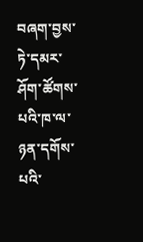བཞག་བྱས་ཏེ་དམར་ཤོག་ཚོགས་པའི་ཁ་ལ་ཉན་དགོས་པའི་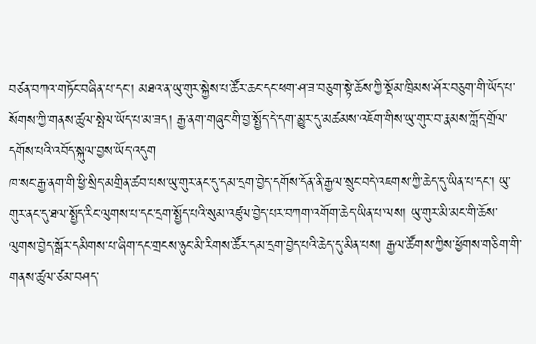བཙན་བཀའ་གཏོང་བཞིན་པ་དང་། མཐའ་ན་ཡུ་གུར་སྐྱེས་པ་ཚོར་ཆང་དང་ཕག་ཤ་ཟ་བཅུག་སྟེ་ཆོས་ཀྱི་སྡོམ་ཁྲིམས་ཤོར་བཅུག་གི་ཡོད་པ་སོགས་ཀྱི་གནས་ཚུལ་སྤེལ་ཡོད་པ་མ་ཟད། རྒྱ་ནག་གཞུང་གི་བྱ་སྤྱོད་དེ་དག་མྱུར་དུ་མཚམས་འཇོག་གིས་ཡུ་གུར་བ་རྣམས་ཀློད་གྲོལ་དགོས་པའི་འབོད་སྐུལ་བྱས་ཡོད་འདུག
ཁ་སང་རྒྱ་ནག་གི་ཕྱི་སྲིད་མགྲིན་ཚབ་པས་ཡུ་གུར་ནང་དུ་དམ་དྲག་བྱེད་དགོས་དོན་ནི་རྒྱལ་སྲུང་བདེ་འཇགས་ཀྱི་ཆེད་དུ་ཡིན་པ་དང་། ཡུ་གུར་ནང་དུ་ཐལ་སྤྱོད་རིང་ལུགས་པ་དང་དྲག་སྤྱོད་པའི་སུམ་འཛུལ་བྱེད་པར་བཀག་འགོག་ཆེད་ཡིན་པ་ལས། ཡུ་གུར་མི་མང་གི་ཆོས་ལུགས་བྱེད་སྒོར་དམིགས་པ་ཞིག་དང་གྲངས་ཉུང་མི་རིགས་ཚོར་དམ་དྲག་བྱེད་པའི་ཆེད་དུ་མིན་པས། རྒྱལ་ཚོགས་ཀྱིས་ཕྱོགས་གཅིག་གི་གནས་ཚུལ་ཙམ་བཤད་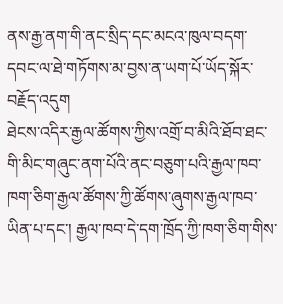ནས་རྒྱ་ནག་གི་ནང་སྲིད་དང་མངའ་ཁུལ་བདག་དབང་ལ་ཐེ་གཏོགས་མ་བྱས་ན་ཡག་པོ་ཡོད་སྐོར་བརྗོད་འདུག
ཐེངས་འདིར་རྒྱལ་ཚོགས་ཀྱིས་འགྲོ་བ་མིའི་ཐོབ་ཐང་གི་མིང་གཞུང་ནག་པོའི་ནང་བཅུག་པའི་རྒྱལ་ཁབ་ཁག་ཅིག་རྒྱལ་ཚོགས་ཀྱི་ཚོགས་ཞུགས་རྒྱལ་ཁབ་ཡིན་པ་དང་། རྒྱལ་ཁབ་དེ་དག་ཁྲོད་ཀྱི་ཁག་ཅིག་གིས་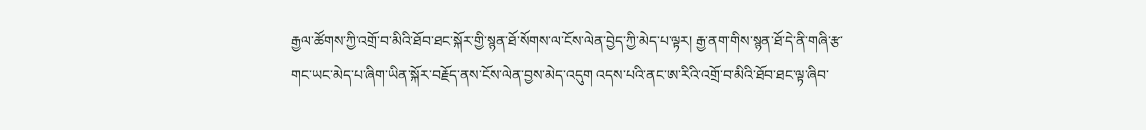རྒྱལ་ཚོགས་ཀྱི་འགྲོ་བ་མིའི་ཐོབ་ཐང་སྐོར་གྱི་སྙན་ཐོ་སོགས་ལ་ངོས་ལེན་བྱེད་ཀྱི་མེད་པ་ལྟར། རྒྱ་ནག་གིས་སྙན་ཐོ་དེ་ནི་གཞི་རྩ་གང་ཡང་མེད་པ་ཞིག་ཡིན་སྐོར་བརྗོད་ནས་ངོས་ལེན་བྱས་མེད་འདུག འདས་པའི་ནང་ཨ་རིའི་འགྲོ་བ་མིའི་ཐོབ་ཐང་ལྟ་ཞིབ་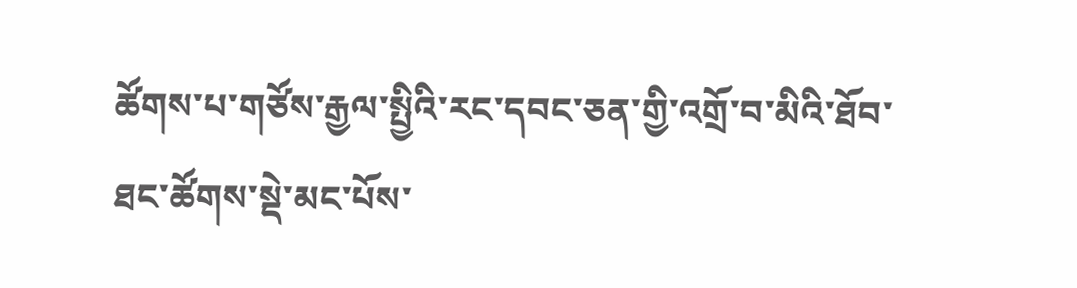ཚོགས་པ་གཙོས་རྒྱལ་སྤྱིའི་རང་དབང་ཅན་གྱི་འགྲོ་བ་མིའི་ཐོབ་ཐང་ཚོགས་སྡེ་མང་པོས་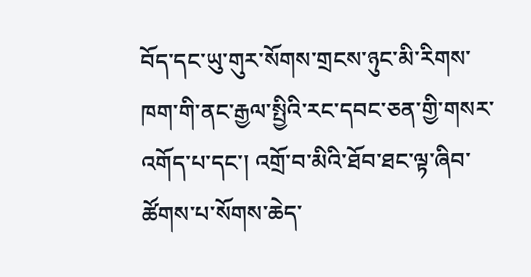བོད་དང་ཡུ་གུར་སོགས་གྲངས་ཉུང་མི་རིགས་ཁག་གི་ནང་རྒྱལ་སྤྱིའི་རང་དབང་ཅན་གྱི་གསར་འགོད་པ་དང་། འགྲོ་བ་མིའི་ཐོབ་ཐང་ལྟ་ཞིབ་ཚོགས་པ་སོགས་ཆེད་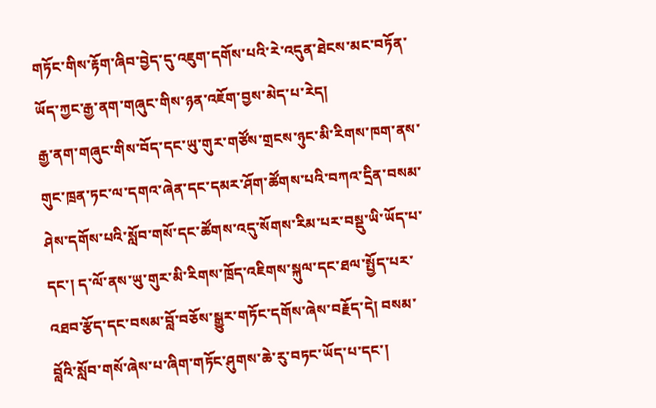གཏོང་གིས་རྟོག་ཞིབ་བྱེད་དུ་འཇུག་དགོས་པའི་རེ་འདུན་ཐེངས་མང་བཏོན་ཡོད་ཀྱང་རྒྱ་ནག་གཞུང་གིས་ཉན་འཇོག་བྱས་མེད་པ་རེད།
རྒྱ་ནག་གཞུང་གིས་བོད་དང་ཡུ་གུར་གཙོས་གྲངས་ཉུང་མི་རིགས་ཁག་ནས་གུང་ཁྲན་ཏང་ལ་དགའ་ཞེན་དང་དམར་ཤོག་ཚོགས་པའི་བཀའ་དྲིན་བསམ་ཤེས་དགོས་པའི་སློབ་གསོ་དང་ཚོགས་འདུ་སོགས་རིམ་པར་བསྡུ་ཡི་ཡོད་པ་དང་། ད་ལོ་ནས་ཡུ་གུར་མི་རིགས་ཁྲོད་འཇིགས་སྐུལ་དང་ཐལ་སྤྱོད་པར་འཐབ་རྩོད་དང་བསམ་བློ་བཅོས་སྒྱུར་གཏོང་དགོས་ཞེས་བརྗོད་དེ། བསམ་བློའི་སློབ་གསོ་ཞེས་པ་ཞིག་གཏོང་ཤུགས་ཆེ་རུ་བཏང་ཡོད་པ་དང་།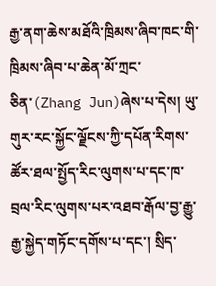རྒྱ་ནག་ཆེས་མཐོའི་ཁྲིམས་ཞིབ་ཁང་གི་ཁྲིམས་ཞིབ་པ་ཆེན་མོ་ཀྲང་ཅིན་(Zhang Jun)ཞེས་པ་དེས། ཡུ་གུར་རང་སྐྱོང་ལྗོངས་ཀྱི་དཔོན་རིགས་ཚོར་ཐལ་སྤྱོད་རིང་ལུགས་པ་དང་ཁ་བྲལ་རིང་ལུགས་པར་འཐབ་རྒོལ་བྱ་རྒྱུ་རྒྱ་སྐྱེད་གཏོང་དགོས་པ་དང་། སྲིད་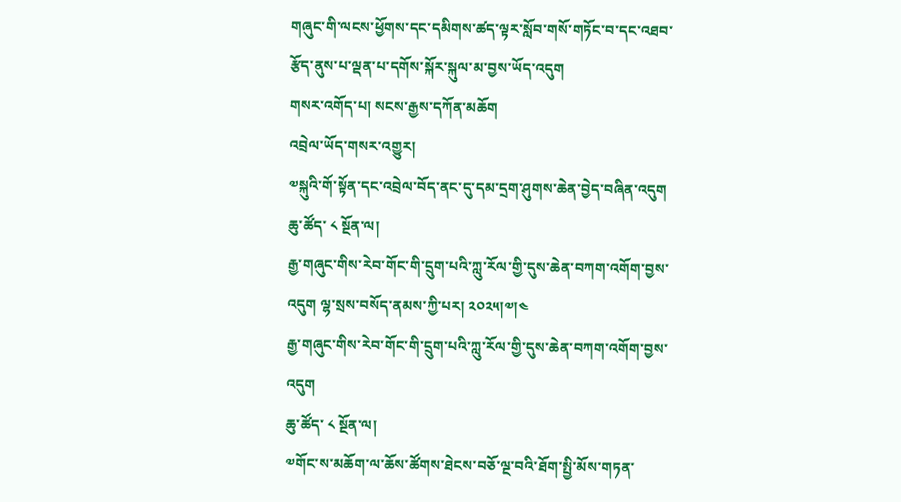གཞུང་གི་ལངས་ཕྱོགས་དང་དམིགས་ཚད་ལྟར་སློབ་གསོ་གཏོང་བ་དང་འཐབ་རྩོད་ནུས་པ་ལྡན་པ་དགོས་སྐོར་སྐུལ་མ་བྱས་ཡོད་འདུག
གསར་འགོད་པ། སངས་རྒྱས་དཀོན་མཆོག
འབྲེལ་ཡོད་གསར་འགྱུར།
༧སྐུའི་གོ་སྟོན་དང་འབྲེལ་བོད་ནང་དུ་དམ་དྲག་ཤུགས་ཆེན་བྱེད་བཞིན་འདུག
ཆུ་ཚོད་ ༨ སྔོན་ལ།
རྒྱ་གཞུང་གིས་རེབ་གོང་གི་དྲུག་པའི་ཀླུ་རོལ་གྱི་དུས་ཆེན་བཀག་འགོག་བྱས་འདུག ལྷ་སྲས་བསོད་ནམས་ཀྱི་པར། ༢༠༢༥།༧།༤
རྒྱ་གཞུང་གིས་རེབ་གོང་གི་དྲུག་པའི་ཀླུ་རོལ་གྱི་དུས་ཆེན་བཀག་འགོག་བྱས་འདུག
ཆུ་ཚོད་ ༨ སྔོན་ལ།
༧གོང་ས་མཆོག་ལ་ཆོས་ཚོགས་ཐེངས་བཅོ་ལྔ་བའི་ཐོག་སྤྱི་མོས་གཏན་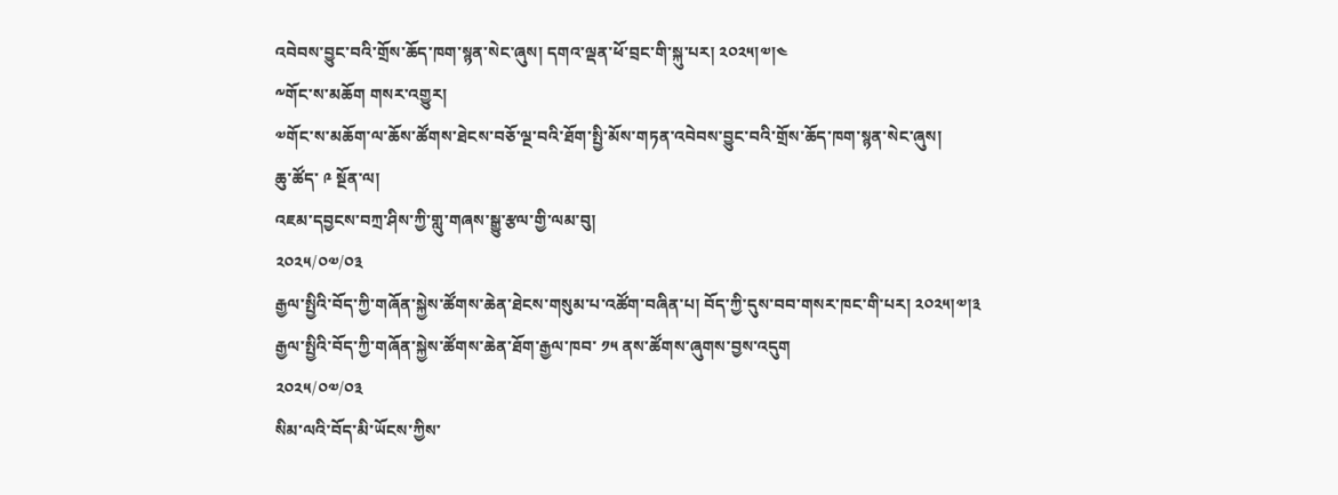འབེབས་བྱུང་བའི་གྲོས་ཆོད་ཁག་སྙན་སེང་ཞུས། དགའ་ལྡན་ཕོ་བྲང་གི་སྐུ་པར། ༢༠༢༥།༧།༤
༸གོང་ས་མཆོག གསར་འགྱུར།
༧གོང་ས་མཆོག་ལ་ཆོས་ཚོགས་ཐེངས་བཅོ་ལྔ་བའི་ཐོག་སྤྱི་མོས་གཏན་འབེབས་བྱུང་བའི་གྲོས་ཆོད་ཁག་སྙན་སེང་ཞུས།
ཆུ་ཚོད་ ༩ སྔོན་ལ།
འཇམ་དབྱངས་བཀྲ་ཤིས་ཀྱི་གླུ་གཞས་སྒྱུ་རྩལ་གྱི་ལམ་བུ།
༢༠༢༥/༠༧/༠༣
རྒྱལ་སྤྱིའི་བོད་ཀྱི་གཞོན་སྐྱེས་ཚོགས་ཆེན་ཐེངས་གསུམ་པ་འཚོག་བཞིན་པ། བོད་ཀྱི་དུས་བབ་གསར་ཁང་གི་པར། ༢༠༢༥།༧།༣
རྒྱལ་སྤྱིའི་བོད་ཀྱི་གཞོན་སྐྱེས་ཚོགས་ཆེན་ཐོག་རྒྱལ་ཁབ་ ༡༥ ནས་ཚོགས་ཞུགས་བྱས་འདུག
༢༠༢༥/༠༧/༠༣
སིམ་ལའི་བོད་མི་ཡོངས་ཀྱིས་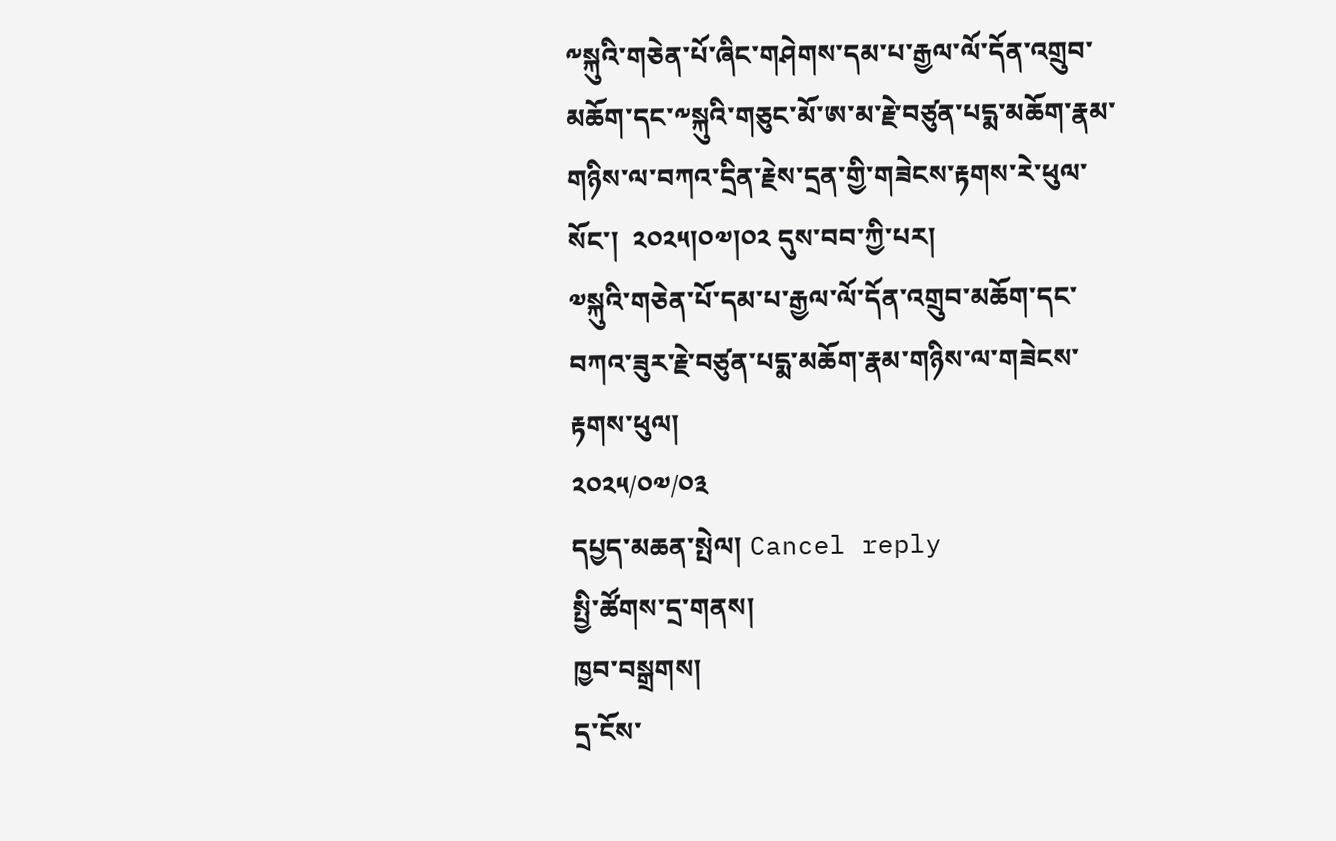༸སྐུའི་གཅེན་པོ་ཞིང་གཤེགས་དམ་པ་རྒྱལ་ལོ་དོན་འགྲུབ་མཆོག་དང་༸སྐུའི་གཅུང་མོ་ཨ་མ་རྗེ་བཙུན་པདྨ་མཆོག་རྣམ་གཉིས་ལ་བཀའ་དྲིན་རྗེས་དྲན་གྱི་གཟེངས་རྟགས་རེ་ཕུལ་སོང་།  ༢༠༢༥།༠༧།༠༢ དུས་བབ་ཀྱི་པར།
༧སྐུའི་གཅེན་པོ་དམ་པ་རྒྱལ་ལོ་དོན་འགྲུབ་མཆོག་དང་བཀའ་ཟུར་རྗེ་བཙུན་པདྨ་མཆོག་རྣམ་གཉིས་ལ་གཟེངས་རྟགས་ཕུལ།
༢༠༢༥/༠༧/༠༣
དཔྱད་མཆན་སྤེལ། Cancel reply
སྤྱི་ཚོགས་དྲ་གནས།
ཁྱབ་བསྒྲགས།
དྲ་ངོས་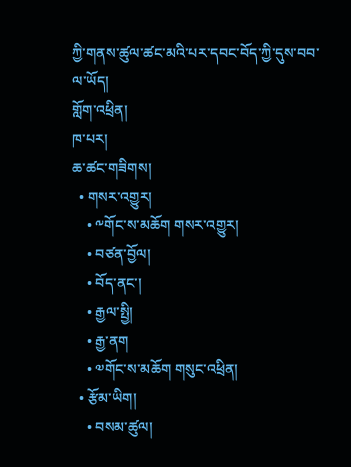ཀྱི་གནས་ཚུལ་ཚང་མའི་པར་དབང་བོད་ཀྱི་དུས་བབ་ལ་ཡོད།
གློག་འཕྲིན།
ཁ་པར།
ཆ་ཚང་གཟིགས།
  • གསར་འགྱུར།
    • ༸གོང་ས་མཆོག གསར་འགྱུར།
    • བཙན་བྱོལ།
    • བོད་ནང་།
    • རྒྱལ་སྤྱི།
    • རྒྱ་ནག
    • ༧གོང་ས་མཆོག གསུང་འཕྲིན།
  • རྩོམ་ཡིག།
    • བསམ་ཚུལ།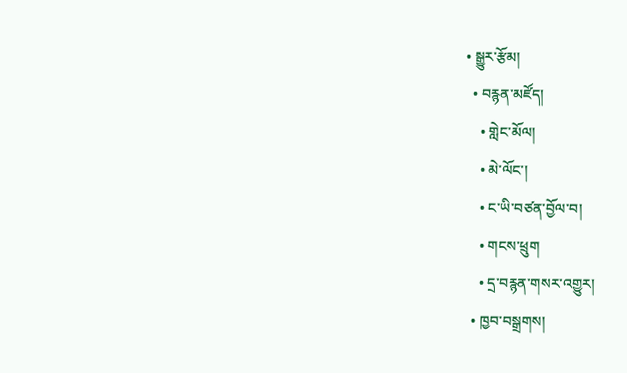• སྒྱུར་རྩོམ།
  • བརྙན་མཛོད།
    • གླེང་མོལ།
    • མེ་ལོང་།
    • ང་ཡི་བཙན་བྱོལ་བ།
    • གངས་ཕྲུག
    • དྲ་བརྙན་གསར་འགྱུར།
  • ཁྱབ་བསྒྲགས།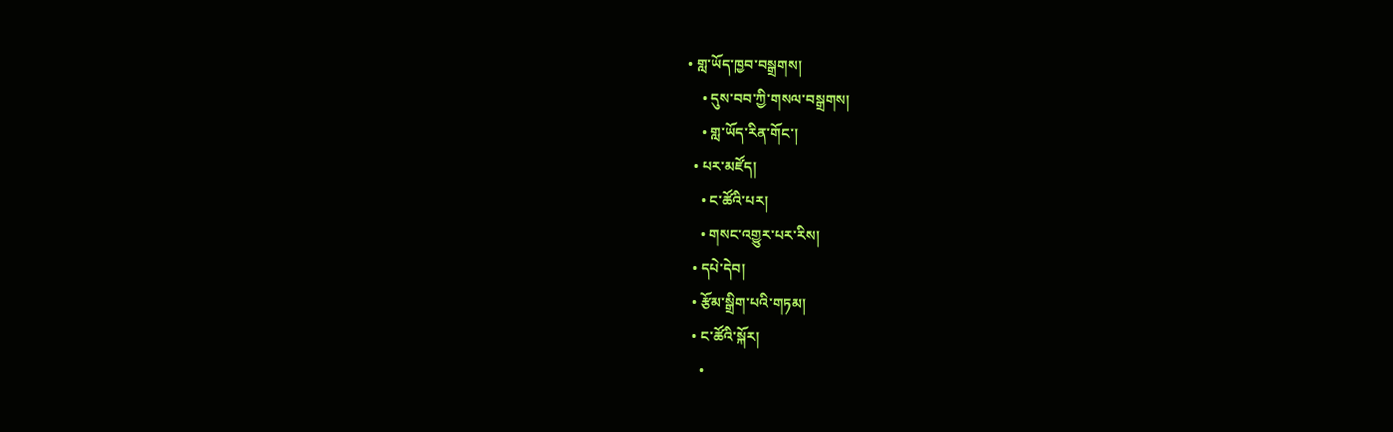• གླ་ཡོད་ཁྱབ་བསྒྲགས།
    • དུས་བབ་ཀྱི་གསལ་བསྒྲགས།
    • གླ་ཡོད་རིན་གོང་།
  • པར་མཛོད།
    • ང་ཚོའི་པར།
    • གསང་འགྱུར་པར་རིས།
  • དཔེ་དེབ།
  • རྩོམ་སྒྲིག་པའི་གཏམ།
  • ང་ཚོའི་སྐོར།
    •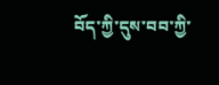བོད་ཀྱི་དུས་བབ་ཀྱི་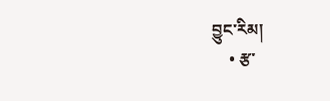བྱུང་རིམ།
    • རྩ་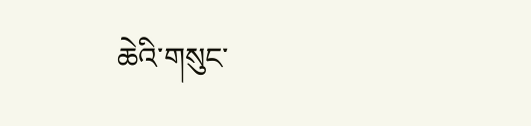ཆེའི་གསུང་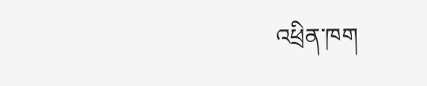འཕྲིན་ཁག